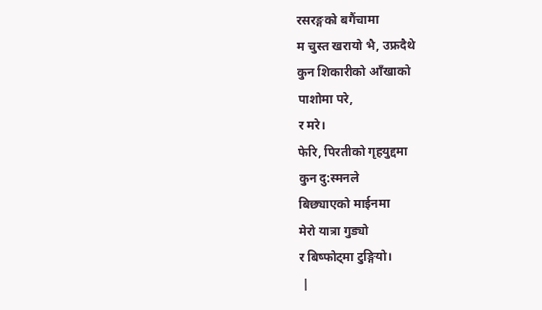रसरङ्गको बगैंचामा
म चुस्त खरायो भै, उफ्रदैथे
कुन शिकारीको आँखाको
पाशोमा परे,
र मरे।
फेरि, पिरतीको गृहयुद्दमा
कुन दु:स्मनले
बिछ्याएको माईनमा
मेरो यात्रा गुड्यो
र बिष्फोट्मा टुङ्गियो।
 |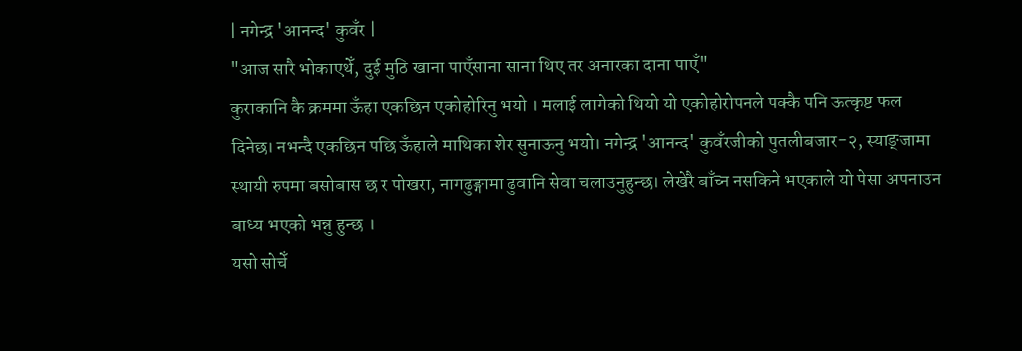| नगेन्द्र 'आनन्द' कुवँर |
"आज सारै भोकाएथेँ, दुई मुठि खाना पाएँसाना साना थिए तर अनारका दाना पाएँ"
कुराकानि कै क्रममा ऊँहा एकछिन एकोहोरिनु भयो । मलाई लागेको थियो यो एकोहोरोपनले पक्कै पनि ऊत्कृष्ट फल दिनेछ। नभन्दै एकछिन पछि ऊँहाले माथिका शेर सुनाऊनु भयो। नगेन्द्र 'आनन्द' कुवँरजीको पुतलीबजार-२, स्याङ्जामा स्थायी रुपमा बसोबास छ र पोखरा, नागढुङ्गामा ढुवानि सेवा चलाउनुहुन्छ। लेखेरै बाँच्न नसकिने भएकाले यो पेसा अपनाउन बाध्य भएको भन्नु हुन्छ ।
यसो सोचेँ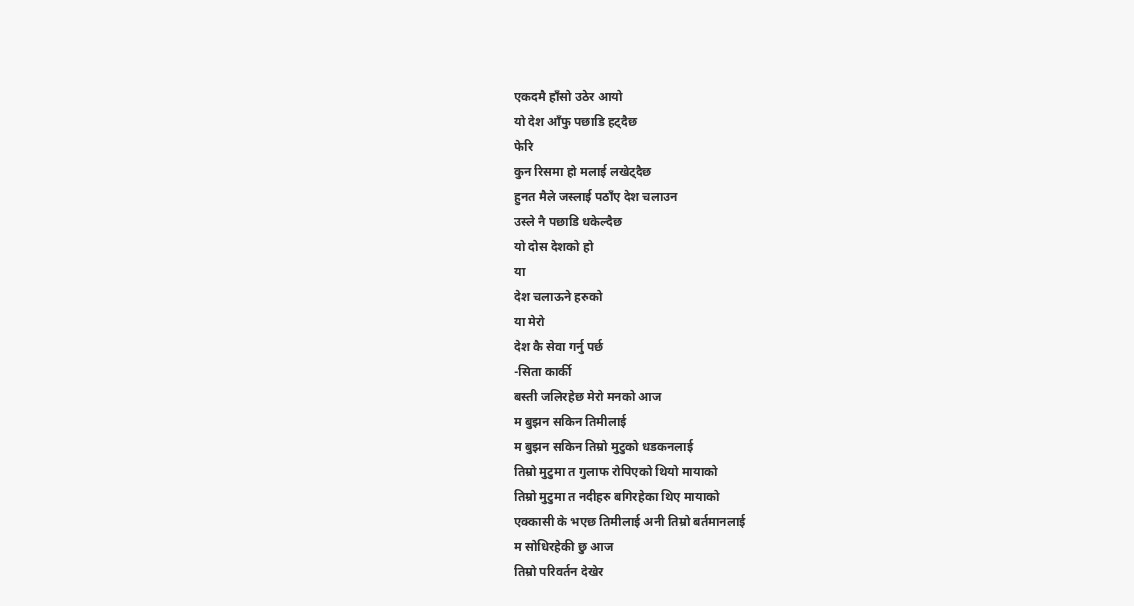एकदमै हाँसो उठेर आयो
यो देश आँफु पछाडि हट्दैछ
फेरि
कुन रिसमा हो मलाई लखेट्दैछ
हुनत मैले जस्लाई पठाँए देश चलाउन
उस्ले नै पछाडि धकेल्दैछ
यो दोस देशको हो
या
देश चलाऊने हरुको
या मेरो
देश कै सेवा गर्नु पर्छ
-सिता कार्की
बस्ती जलिरहेछ मेरो मनको आज
म बुझन सकिन तिमीलाई
म बुझन सकिन तिम्रो मुटुको धडकनलाई
तिम्रो मुटुमा त गुलाफ रोपिएको थियो मायाको
तिम्रो मुटुमा त नदीहरु बगिरहेका थिए मायाको
एक्कासी के भएछ तिमीलाई अनी तिम्रो बर्तमानलाई
म सोधिरहेकी छु आज
तिम्रो परिवर्तन देखेर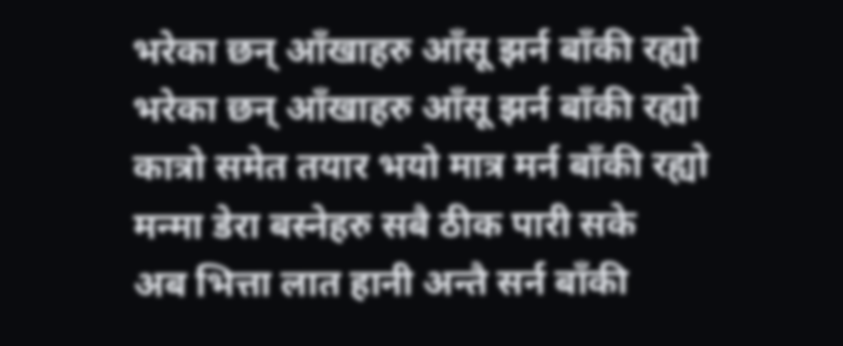भरेका छन् आँखाहरु आँसू झर्न बाँकी रह्यो
भरेका छन् आँखाहरु आँसू झर्न बाँकी रह्यो
कात्रो समेत तयार भयो मात्र मर्न बाँकी रह्यो
मन्मा डेरा बस्नेहरु सबै ठीक पारी सके
अब भित्ता लात हानी अन्तै सर्न बाँकी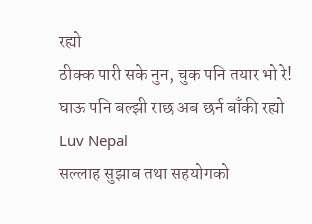रह्यो
ठीक्क पारी सके नुन, चुक पनि तयार भो रे!
घाऊ पनि बल्झी राछ अब छर्न बाँकी रह्यो
Luv Nepal
सल्लाह सुझाब तथा सहयोगको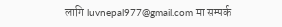लागि luvnepal977@gmail.com मा सम्पर्क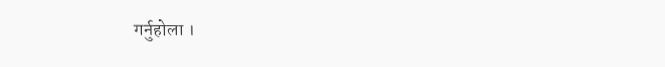गर्नुहोला ।